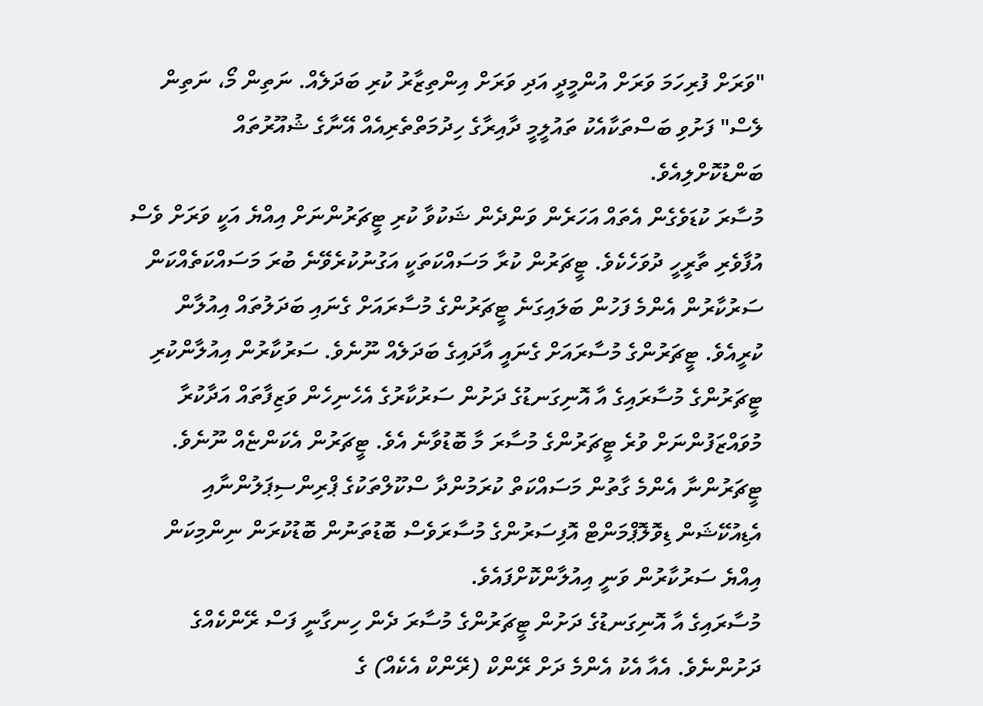"ވަރަށް ފުރިހަމަ ވަރަށް އުންމީދީ އަދި ވަރަށް އިންތިޒާރު ކުރި ބަދަލެއް. ނަތިން މޯ، ނަތިން ލެސް" ފަށުވި ބަސްތަކާއެކު ތައުލީމީ ދާއިރާގެ ހިދުމަތްތެރިއެއް އޭނާގެ ޝުއޫރުތައް ބަންޑުކޮށްލިއެވެ.
މުސާރަ ކުޑަވެގެން އެތައް އަހަރެން ވަންދެން ޝަކުވާ ކުރި ޓީޗަރުންނަށް އިއްޔެ އަކީ ވަރަށް ވެސް އުފާވެރި ތާރީހީ ދުވަހެކެވެ. ޓީޗަރުން ކުރާ މަސައްކަތަކީ އަގުނުކުރެވޭނެ ބުރަ މަސައްކަތެއްކަން ސަރުކާރުން އެންމެ ފަހުން ބަލައިގަނެ ޓީޗަރުންގެ މުސާރައަށް ގެނައި ބަދަލުތައް އިއުލާން ކުރީއެވެ. ޓީޗަރުންގެ މުސާރައަށް ގެނައީ އާދައިގެ ބަދަލެއް ނޫނެވެ. ސަރުކާރުން އިއުލާންކުރި ޓީޗަރުންގެ މުސާރައިގެ އާ އޮނިގަނޑުގެ ދަށުން ސަރުކާރުގެ އެހެނިހެން ވަޒިފާތައް އަދާކުރާ މުވައްޒަފުންނަށް ވުރެ ޓީޗަރުންގެ މުސާރަ މާ ބޮޑުވާނެ އެވެ. ޓީޗަރުން އެކަންޏެއް ނޫނެވެ. ޓީޗަރުންނާ އެންމެ ގާތުން މަސައްކަތް ކުރަމުންދާ ސްކޫލްތަކުގެ ޕްރިންސިޕަލުންނާއި އެޑިއުކޭޝަން ޑިވޮލޮޕްމަންޓް އޮފިސަރުންގެ މުސާރަވެސް ބޮޑުތަނުން ބޮޑުކުރަން ނިންމިކަން އިއްޔެ ސަރުކާރުން ވަނީ އިއުލާންކޮށްފައެވެ.
މުސާރައިގެ އާ އޮނިގަނޑުގެ ދަށުން ޓީޗަރުންގެ މުސާރަ ދެން ހިނގާނީ ފަސް ރޭންކެއްގެ ދަށުންނެވެ. އެއާ އެކު އެންމެ ދަށް ރޭންކް (ރޭންކް އެކެއް) ގެ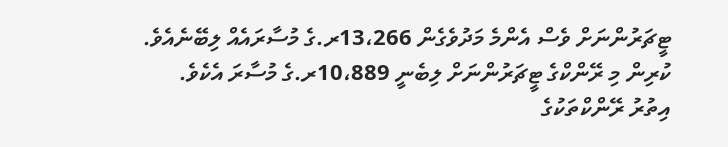ޓީޗަރުންނަށް ވެސް އެންމެ މަދުވެގެން 13،266ރ.ގެ މުސާރައެއް ލިބޭނެއެވެ. ކުރިން މި ރޭންކްގެ ޓީޗަރުންނަށް ލިބެނީ 10،889ރ.ގެ މުސާރަ އެކެވެ.
އިތުރު ރޭންކްތަކުގެ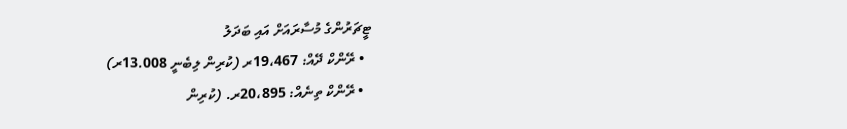ޓީޗަރުންގެ މުސާރައަށް އައި ބަދަލު
  • ރޭންކް ދޭއް: 19،467ރ (ކުރިން ލިބެނީ 13.008ރ)
  • ރޭންކް ތިނެއް: 20،895ރ. (ކުރިން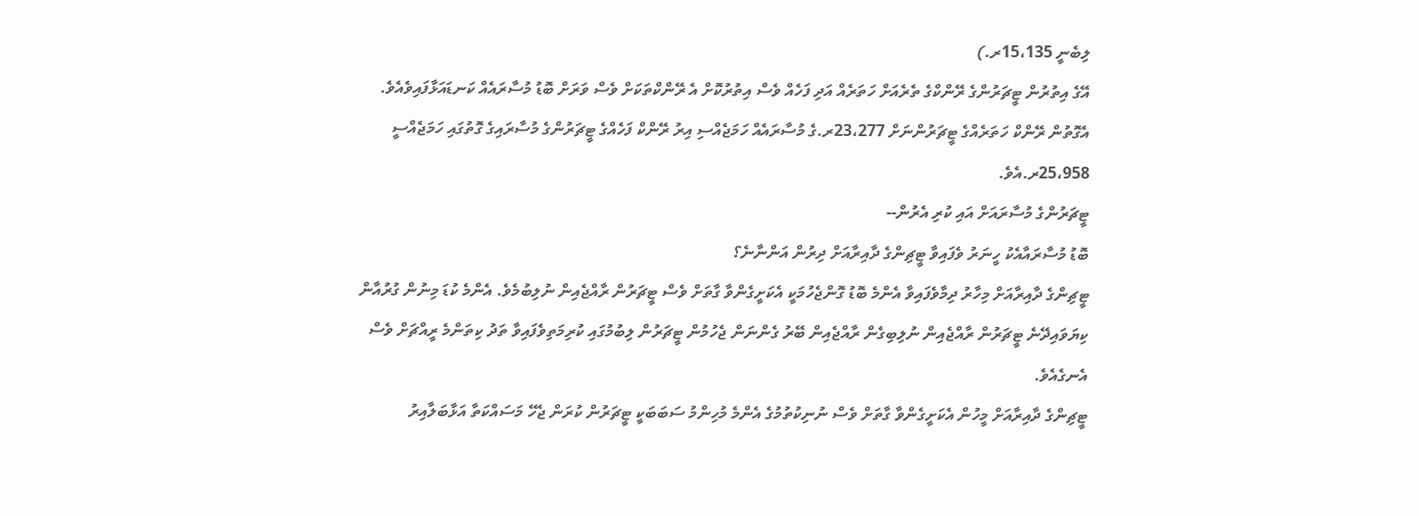ލިބެނީ 15،135ރ.)
އޭގެ އިތުރުން ޓީޗަރުންގެ ރޭންކްގެ ތެރެއަށް ހަތަރެއް އަދި ފަހެއް ވެސް އިތުރުކޮށް އެ ރޭންކްތަކަށް ވެސް ވަރަށް ބޮޑު މުސާރައެއް ކަނޑައަޅާފައިވެއެވެ. އެގޮތުން ރޭންކް ހަތަރެއްގެ ޓީޗަރުންނަށް 23،277ރ.ގެ މުސާރައެއް ހަމަޖެއްސި އިރު ރޭންކް ފަހެއްގެ ޓީޗަރުންގެ މުސާރައިގެ ގޮތުގައި ހަމަޖެއްސީ 25،958ރ.އެވެ.
ޓީޗަރުންގެ މުސާރައަށް އައި ކުރި އެރުން--
ބޮޑު މުސާރައާއެކު ހީނަރު ވެފައިވާ ޓީޗިންގެ ދާއިރާއަށް ދިރުން އަންނާނެ؟
ޓީޗިންގެ ދާއިރާއަށް މިހާރު ދިމާވެފައިވާ އެންމެ ބޮޑު ގޮންޖެހުމަކީ އެކަށީގެންވާ ގާތަށް ވެސް ޓީޗަރުން ރާއްޖެއިން ނުލިބުމެވެ. އެންމެ ކުޑަ މިނުން ގުރުއާން ކިޔަވައިދޭނެ ޓީޗަރުން ރާއްޖެއިން ނުލިބިގެން ރާއްޖެއިން ބޭރު ގެންނަން ޖެހުމުން ޓީޗަރުން ލިބުމުގައި ކުރިމަތިވެފައިވާ ތަދު ކިތަންމެ ރީއްޗަށް ވެސް އެނގެއެވެ.
ޓީޗިންގެ ދާއިރާއަށް މީހުން އެކަށީގެންވާ ގާތަށް ވެސް ނުނިކުތުމުގެ އެންމެ މުހިންމު ސަބަބަކީ ޓީޗަރުން ކުރަން ޖެހޭ މަސައްކަތާ އަޅާބަލާއިރު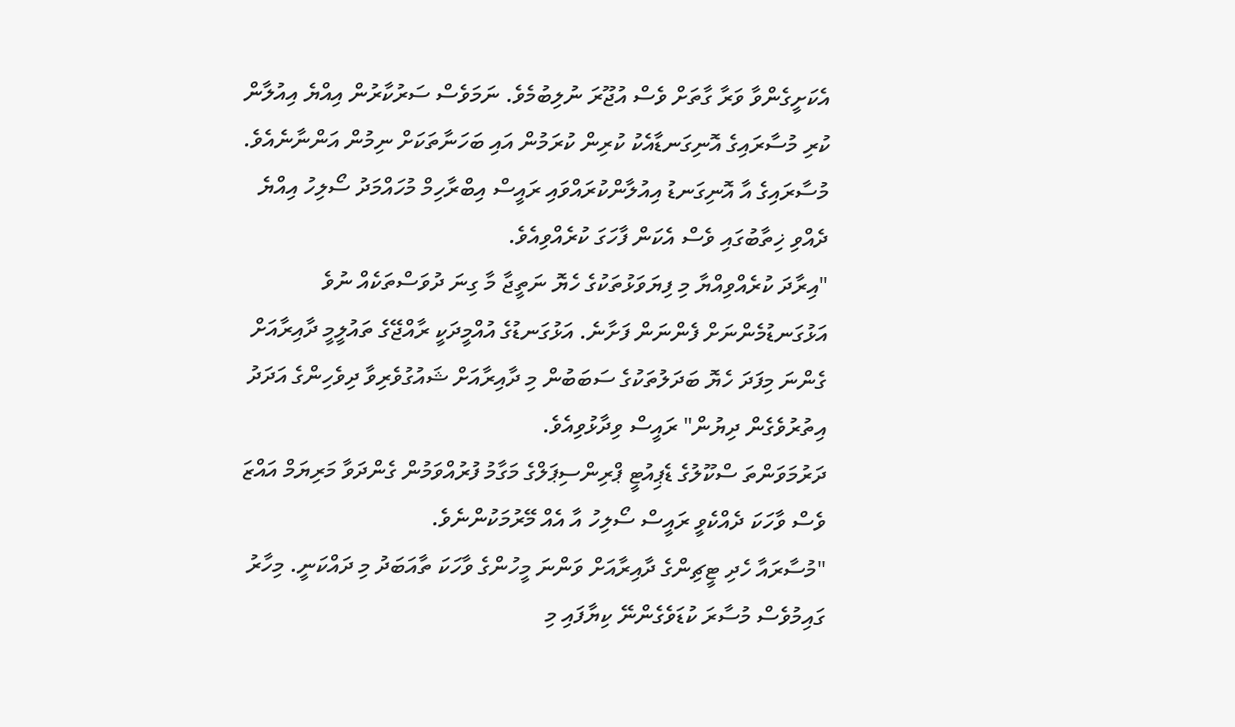އެކަށީގެންވާ ވަރާ ގާތަށް ވެސް އުޖޫރަ ނުލިބުމެވެ. ނަމަވެސް ސަރުކާރުން އިއްޔެ އިއުލާން ކުރި މުސާރައިގެ އޮނިގަނޑާއެކު ކުރިން ކުރަމުން އައި ބަހަނާތަކަށް ނިމުން އަންނާނެއެވެ.
މުސާރައިގެ އާ އޮނިގަނޑު އިއުލާންކުރައްވައި ރައީސް އިބްރާހިމް މުހައްމަދު ސޯލިހު އިއްޔެ ދެއްވި ޚިތާބުގައި ވެސް އެކަން ފާހަގަ ކުރެއްވިއެވެ.
"އިރާދަ ކުރެއްވިއްޔާ މި ފިޔަވަޅުތަކުގެ ހެޔޮ ނަތީޖާ މާ ގިނަ ދުވަސްތަކެއް ނުވެ އަޅުގަނޑުމެންނަށް ފެންނަން ފަށާނެ. އަޅުގަނޑުގެ އުއްމީދަކީ ރާއްޖޭގެ ތައުލީމީ ދާއިރާއަށް ގެންނަ މިފަދަ ހެޔޮ ބަދަލުތަކުގެ ސަބަބުން މި ދާއިރާއަށް ޝައުގުވެރިވާ ދިވެހިންގެ އަދަދު އިތުރުވެގެން ދިޔުން" ރައީސް ވިދާޅުވިއެވެ.
ދަރުމަވަންތަ ސްކޫލުގެ ޑެޕިއުޓީ ޕްރިންސިޕަލްގެ މަގާމު ފުރުއްވަމުން ގެންދަވާ މަރިޔަމް އައްޒަ ވެސް ވާހަކަ ދެއްކެވީ ރައީސް ސޯލިހު އާ އެއް މޭރުމަކުންނެވެ.
"މުސާރައާ ހެދި ޓީޗިންގެ ދާއިރާއަށް ވަންނަ މީހުންގެ ވާހަކަ ތާއަބަދު މި ދައްކަނީ. މިހާރު ގައިމުވެސް މުސާރަ ކުޑަވެގެންނޭ ކިޔާފައި މި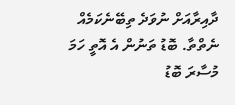ދާއިރާއަށް ނުވަދެ ތިބޭނެކަމެއް ނެތްތާ. ބޮޑު ތަނުން އެ އޮތީ ހަމަ މުސާރަ ބޮޑު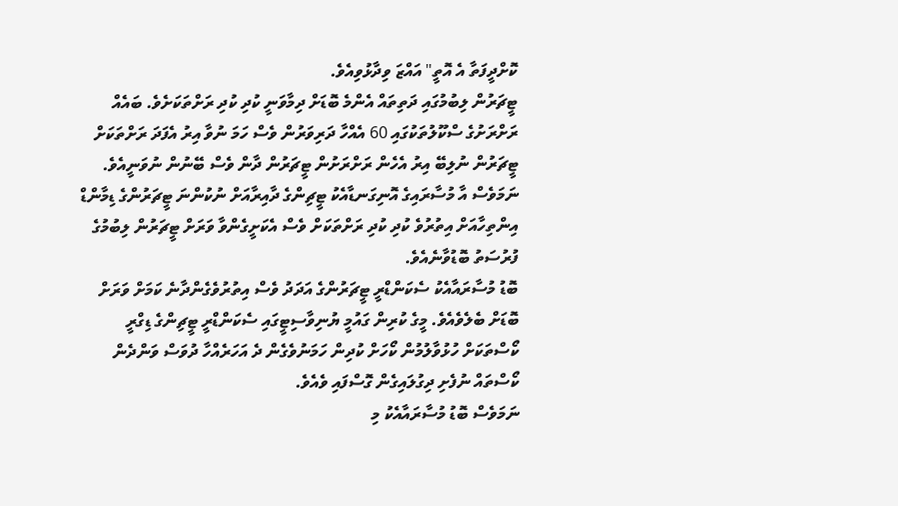ކޮށްދީފަތާ އެ އޮތީ" އައްޒަ ވިދާޅުވިއެވެ.
ޓީޗަރުން ލިބުމުގައި ދަތިތައް އެންމެ ބޮޑަށް ދިމާވަނީ ކުދި ކުދި ރަށްތަކަށެވެ. ބައެއް ރަށްރަށުގެ ސްކޫލުތަކުގައި 60 އެއްހާ ދަރިވަރުން ވެސް ހަމަ ނުވާ އިރު އެފަދަ ރަށްތަކަށް ޓީޗަރުން ނުލިބޭ އިރު އެހެން ރަށްރަށުން ޓީޗަރުން ދާން ވެސް ބޭނުން ނުވަނީއެވެ.
ނަމަވެސް އާ މުސާރައިގެ އޮނިގަނޑާއެކު ޓީޗިންގެ ދާއިރާއަށް ނުކުންނަ ޓީޗަރުންގެ ޑިމާންޑް އިންތިހާއަށް އިތުރުވެ ކުދި ކުދި ރަށްތަކަށް ވެސް އެކަށީގެންވާ ވަރަށް ޓީޗަރުން ލިބުމުގެ ފުރުސަތު ބޮޑުވާނެއެވެ.
ބޮޑު މުސާރައާއެކު ސެކަންޑްރީ ޓީޗަރުންގެ އަދަދު ވެސް އިތުރުވެގެންދާނެ ކަމަށް ވަރަށް ބޮޑަށް ބެލެވެއެވެ. މީގެ ކުރިން ގައުމީ ޔުނިވާސިޓީގައި ސެކަންޑްރީ ޓީޗިންގެ ޑިގްރީ ކޯސްތަކަށް ހުޅުވާލުމުން ކޯހަށް ކުދިން ހަމަނުވެގެން ދެ އަހަރެއްހާ ދުވަސް ވަންދެން ކޯސްތައް ނުފެށި ދިގުލައިގެން ގޮސްފައި ވެއެވެ.
ނަމަވެސް ބޮޑު މުސާރައާއެކު މި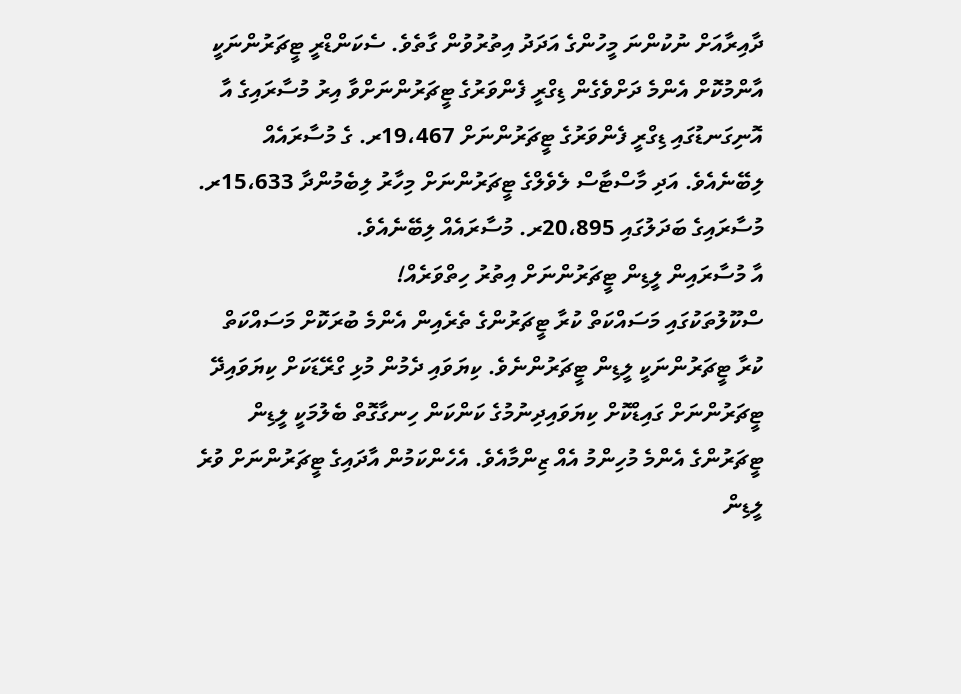ދާއިރާއަށް ނުކުންނަ މީހުންގެ އަދަދު އިތުރުވުން ގާތެވެ. ސެކަންޑްރީ ޓީޗަރުންނަކީ އާންމުކޮށް އެންމެ ދަށްވެގެން ޑިގްރީ ފެންވަރުގެ ޓީޗަރުންނަށްވާ އިރު މުސާރައިގެ އާ އޮނިގަނޑުގައި ޑިގްރީ ފެންވަރުގެ ޓީޗަރުންނަށް 19،467ރ. ގެ މުސާރައެއް ލިބޭނެއެވެ. އަދި މާސްޓާސް ލެވެލްގެ ޓީޗަރުންނަށް މިހާރު ލިބެމުންދާ 15،633ރ. މުސާރައިގެ ބަދަލުގައި 20،895ރ. މުސާރައެއް ލިބޭނެއެވެ.
އާ މުސާރައިން ލީޑިން ޓީޗަރުންނަށް އިތުރު ހިތްވަރެއް!
ސްކޫލުތަކުގައި މަސައްކަތް ކުރާ ޓީޗަރުންގެ ތެރެއިން އެންމެ ބުރަކޮށް މަސައްކަތް ކުރާ ޓީޗަރުންނަކީ ލީޑިން ޓީޗަރުންނެވެ. ކިޔަވައި ދެމުން މުޅި ގްރޭޑަކަށް ކިޔަވައިދޭ ޓީޗަރުންނަށް ގައިޑްކޮށް ކިޔަވައިދިނުމުގެ ކަންކަން ހިނގާގޮތް ބެލުމަކީ ލީޑިން ޓީޗަރުންގެ އެންމެ މުހިންމު އެއް ޒިންމާއެވެ. އެހެންކަމުން އާދައިގެ ޓީޗަރުންނަށް ވުރެ ލީޑިން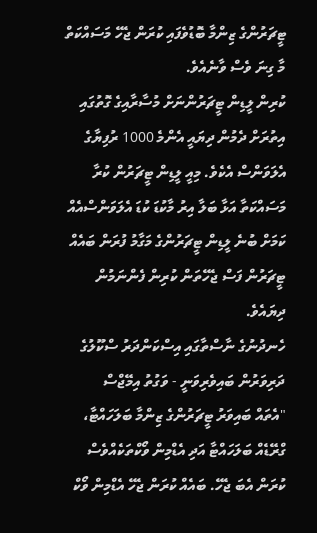ޓީޗަރުންގެ ޒިންމާ ބޮޑުވެފައި ކުރަން ޖެހޭ މަސައްކަތް މާ ގިނަ ވެސް ވާނެއެވެ.
ކުރިން ލީޑިން ޓީޗަރުންނަށް މުސާރާއިގެ ގޮތުގައި އިތުރަށް ދެމުން ދިޔައީ އެންމެ 1000 ރުފިޔާގެ އެލަވަންސް އެކެވެ. މިއީ ލީޑިން ޓީޗަރުން ކުރާ މަސައްކަތާ އަޅާ ބަލާ އިރު މާކުޑަ ކުޑަ އެލަވަންސްއެއް ކަމަށް ބުނެ ލީޑިން ޓީޗަރުންގެ މަގާމު ފުރަން ބައެއް ޓީޗަރުން ފަސް ޖެހޭތަން ކުރިން ފެންނަމުން ދިޔައެވެ.
ހެނދުނުގެ ނާސްތާގައި އިސްކަންދަރު ސްކޫލުގެ ދަރިވަރުން ބައިވެރިވަނީ - ވަގުތު އިމޭޖްސް
"އެތައް ބައިވަރު ޓީޗަރުންގެ ޒިންމާ ބަލަހައްޓާ، ގްރޭޑެއް ބަލަހައްޓާ އަދި އެޑްމިން ވޯކްތަކެއްވެސް ކުރަން އެބަ ޖެހޭ. ބައެއް ކުރަން ޖެހޭ އެޑްމިން ވޯކް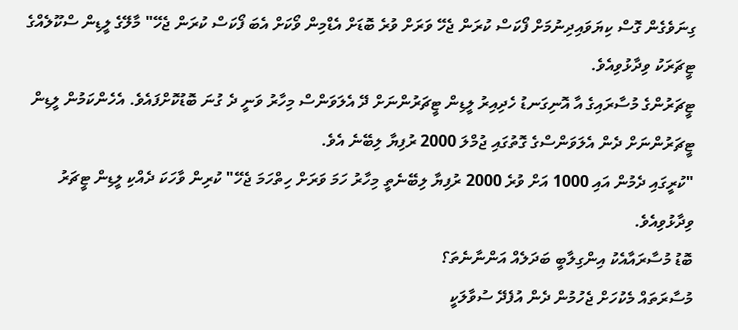ގިނަވެގެން ގޮސް ކިޔަވައިދިނުމަށް ފޯކަސް ކުރަން ޖެހޭ ވަރަށް ވުރެ ބޮޑަށް އެޑްމިން ވޯކަށް އެބަ ފޯކަސް ކުރަން ޖެހޭ" މާލޭގެ ލީޑިން ސްކޫލެއްގެ ޓީޗަރަކު ވިދާޅުވިއެވެ.
ޓީޗަރުންގެ މުސާރައިގެ އާ އޮނިގަނޑު ހެދިއިރު ލީޑިން ޓީޗަރުންނަށް ދޭ އެލަވަންސް މިހާރު ވަނީ ދެ ގުނަ ބޮޑުކޮށްފައެވެ. އެހެންކަމުން ލީޑިން ޓީޗަރުންނަށް ދެން އެލަވަންސްގެ ގޮތުގައި ޖުމްލަ 2000 ރުފިޔާ ލިބޭނެ އެވެ.
"ކުރީގައި ދެމުން އައި 1000 އަށް ވުރެ 2000 ރުފިޔާ ލިބޭނެތީ މިހާރު ހަމަ ވަރަށް ހިތްހަމަ ޖެހޭ" ކުރިން ވާހަކަ ދެއްކި ލީޑިން ޓީޗަރު ވިދާޅުވިއެވެ.
ބޮޑު މުސާރައާއެކު އިންގިލާބީ ބަދަލެއް އަންނާނެތަ؟
މުސާރަތައް މެކުހަށް ޖެހުމުން ދެން އުފެދޭ ސުވާލަކީ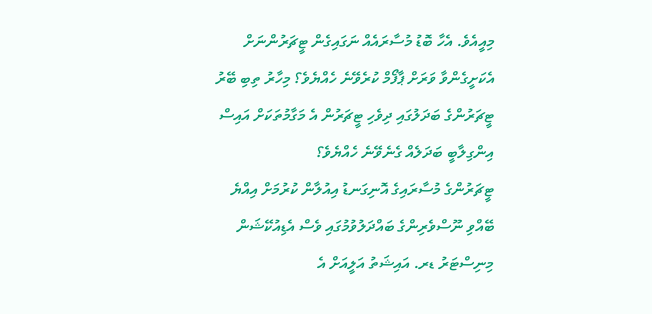މިއީއެވެ. އެހާ ބޮޑު މުސާރައެއް ނަގައިގެން ޓީޗަރުންނަށް އެކަށީގެންވާ ވަރަށް ޕާފޯމް ކުރެވޭނެ ހެއްޔެވެ؟ މިހާރު ތިބި ބޭރު ޓީޗަރުންގެ ބަދަލުގައި ދިވެހި ޓީޗަރުން އެ މަގާމުތަކަށް އައިސް އިންގިލާބީ ބަދަލެއް ގެނެވޭނެ ހެއްޔެވެ؟
ޓީޗަރުންގެ މުސާރައިގެ އޮނިގަނޑު އިއުލާން ކުރުމަށް އިއްޔެ ބޭއްވި ނޫސްވެރިންގެ ބައްދަލުވުމުގައި ވެސް އެޑިއުކޭޝަން މިނިސްޓަރު ޑރ. އައިޝަތު އަލީއަށް އެ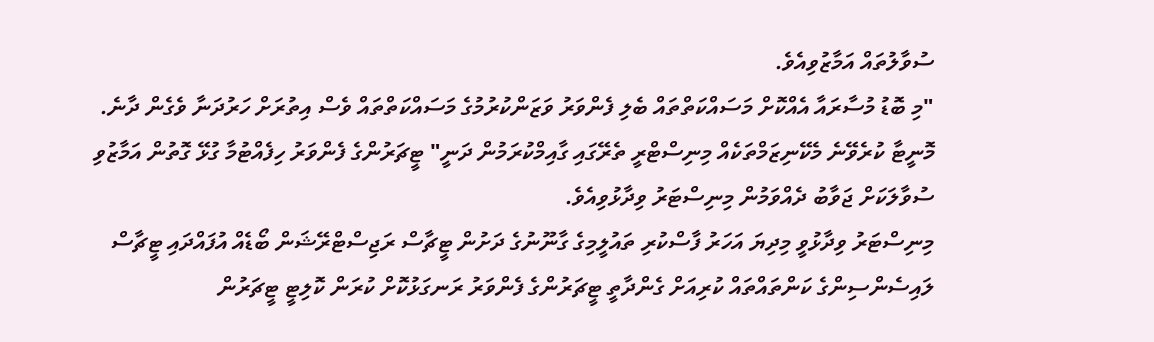ސުވާލުތައް އަމާޒުވިއެވެ.
"މި ބޮޑު މުސާރައާ އެއްކޮށް މަސައްކަތްތައް ބެލި ފެންވަރު ވަޒަންކުރުމުގެ މަސައްކަތްތައް ވެސް އިތުރަށް ހަރުދަނާ ވެގެން ދާނެ. މޮނީޓާ ކުރެވޭނެ މެކޭނިޒަމްތަކެއް މިނިސްޓްރީ ތެރޭގައި ގާއިމްކުރަމުން ދަނީ" ޓީޗަރުންގެ ފެންވަރު ހިފެއްޓުމާ ގުޅޭ ގޮތުން އަމާޒުވި ސުވާލަކަށް ޖަވާބު ދެއްވަމުން މިނިސްޓަރު ވިދާޅުވިއެވެ.
މިނިސްޓަރު ވިދާޅުވީ މިދިޔަ އަހަރު ފާސްކުރި ތައުލީމިގެ ގާނޫނުގެ ދަށުން ޓީޗާސް ރަޖިސްޓްރޭޝަން ބޯޑެއް އުފައްދައި ޓީޗާސް ލައިސެންސިންގެ ކަންތައްތައް ކުރިއަށް ގެންދާތީ ޓީޗަރުންގެ ފެންވަރު ރަނގަޅުކޮށް ކުރަން ކޮލިޓީ ޓީޗަރުން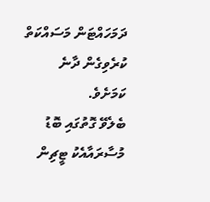ދަމަހައްޓަން މަސައްކަތް ކުރެވިގެން ދާނެ ކަމަށެވެ.
ބެލެވޭ ގޮތުގައި ބޮޑު މުސާރައާއެކު ޓީޗިން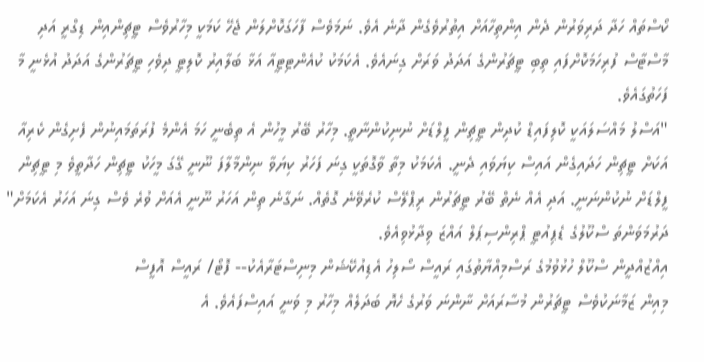ކޯސްތައް ހަދާ ދަރިވަރުން ދެން އިންތިހާއަށް އިތުރުވެގެން ދާނެ އެވެ. ނަމަވެސް ފާހަގަކޮށްލަން ޖެހޭ ކަމަކީ މިހާރުވެސް ޓީޗިންއިން ޑިގްރީ އަދި މާސްޓާސް ފުރިހަމަކޮށްފައި ތިބި ޓީޗަރުންގެ އަދަދު ވަރަށް ގިނައެވެ. އެކަމަކު ކުއެންޓިޓީއާ އަޅާ ބަލާއިރު ކޮލިޓީ ދިވެހި ޓީޗަރުންގެ އަދަދު އުޅެނީ މާ ފަހަތުގައެވެ.
"އަސްލު މައްސަލައަކީ ކޮލިފައިޑް ކުދިން ޓީޗިން ފީލްޑަށް ނުނިކުންނާތީ. މިހާރު ބޭރު މީހުން އެ ތިބެނީ ހަމަ އެންމެ ފުރަތަމައިނުން ފެށިގެން ކެރިއާ އަކަށް ޓީޗިން ހަދައިގެން އައިސް ކިޔަވައި ދެނީ. އެކަމަކު މިތާ ވާގޮތަކީ ގިނަ ފަހަރު ކިޔަވާ ނިންމާލާފަ ނޫނީ ގޭގަ މީހަކު ޓީޗިން ހަދާތީވެ މި ޓީޗިން ފީލްޑަށް ނުކުންނަނީ. އަދި އެއް ނެތް ބޭރު ޓީޗަރުން ރިޕްލޭސް ކުރެވޭނެ ގޮތެއް. ނަގާނެ ތިން އަހަރު ނޫނީ އެއަށް ވުރެ ވެސް ގިނަ އަހަރު އެކަމަށް" ދަރުމަވަންތަ ސްކޫލުގެ ޑެޕިއުޓީ ޕްރިންސިޕަލް އައްޒަ ވިދާޅުވިއެވެ.
އިއްޒުއްދީން ސްކޫލް ހުޅުވުމުގެ ރަސްމިއްޔާތުގައި ރައީސް ސޯލިހު އެޑިއުކޭޝަން މިނިސްޓަރާއެކު-- ފޮޓޯ/ ރައީސް އޮފީސް
މިއިން ޒަމާނަކުވެސް ޓީޗަރުން މުސާރައަށް ނާންނަ ވަރުގެ ހެޔޮ ބަދަލެއް މިހާރު މި ވަނީ އައިސްފައެވެ. އެ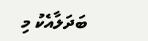ބަދަލާއެކު މި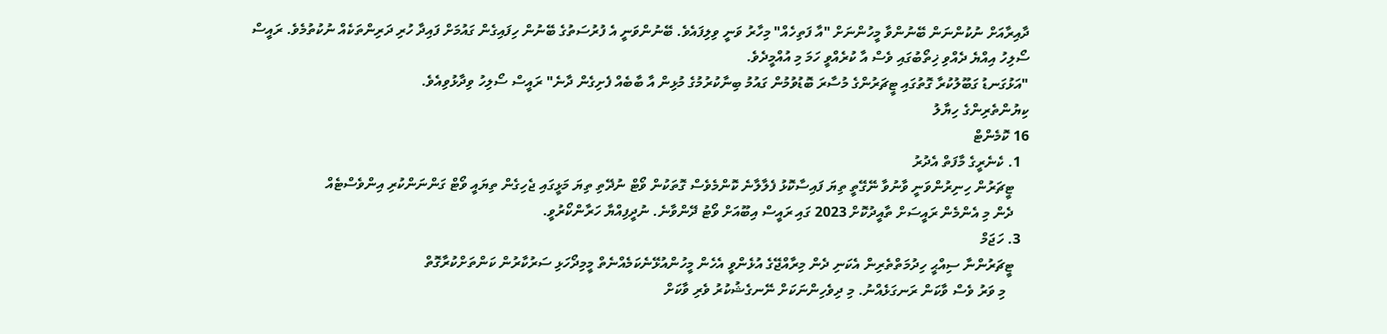ދާއިރާއަށް ނުކުންނަން ބޭނުންވާ މީހުންނަށް "އާ ފަތިހެއް" މިހާރު ވަނީ ވިލިފައެވެ. ބޭނުންވަނީ އެ ފުރުސަތުގެ ބޭނުން ހިފައިގެން ގައުމަށް ފައިދާ ހުރި ދަރިންތަކެއް ނުކުތުމެވެ. ރައީސް ސޯލިހު އިއްޔެ ދެއްވި ޚިތޯބުގައި ވެސް އާ ކުރެއްވީ ހަމަ މި އުއްމީދެވެ.
"އަޅުގަނޑު ގަބޫލުކުރާ ގޮތުގައި ޓީޗަރުންގެ މުސާރަ ބޮޑުވުމުން ގައުމު ބިނާކުރުމުގެ މުޅިން އާ ބާބެއް ފެށިގެން ދާނެ" ރައީސް ސޯލިހު ވިދާޅުވިއެވެ.
ކިޔުންތެރިންގެ ހިޔާލު
16 ކޮމެންޓް
  1. ކެނެރީގެ މާފަތް އެދުރު
    ޓީޗަރުން ހިނިރުންވަނީ ވާނުވާ ނޭގޭތީ ތިޔަ ފައިސާކޮޅު ފެލާލާނެ ކޮންމެވެސް ގޮތަކުން ވޯޓް ނުދޭތި ތިޔަ މަޅީގައި ޖެހިގެން ތިޔައީ ވޯޓް ގަންނަންކުރި އިންވެސްޓެއް
    ދެން މި އެންމެން ރައީސަށް ތާއީދުކޮށް 2023 ގައި ރައީސް އިބޫއަށް ވޯޓު ދޭންވާނެ. ނުދީފިއްޔާ ހަރާންކޯރުވީ.
  3. ހަޖަމް
    ޓީޗަރުންނާ ސިއްޙީ ހިދުމަތްތެރިން އެކަނި ދެން މިރާއްޖޭގެ އުޅެންވީ އެހެން މީހުންއުޅޭނެކަމެއްނެތް މީމިދޯހަޅި ސަރުކާރުން ކަންތަށްކުރާގޮތް
      މި ވަރު ވެސް ވާކަން ރަނގަޅެއްނު. މި ދިވެހިންނަކަށް ނޭނގެޝުކުރު ވެރި ވާކަށް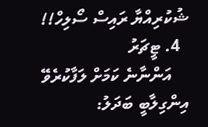ޝުކުރިއްޔާ ރައިސް ސޯލިހް!!
  4. ޓީޗަރު
    އަންނާނެ ކަމަށް ލަފާކުރެވޭ އިންގިލާބީ ބަދަލު: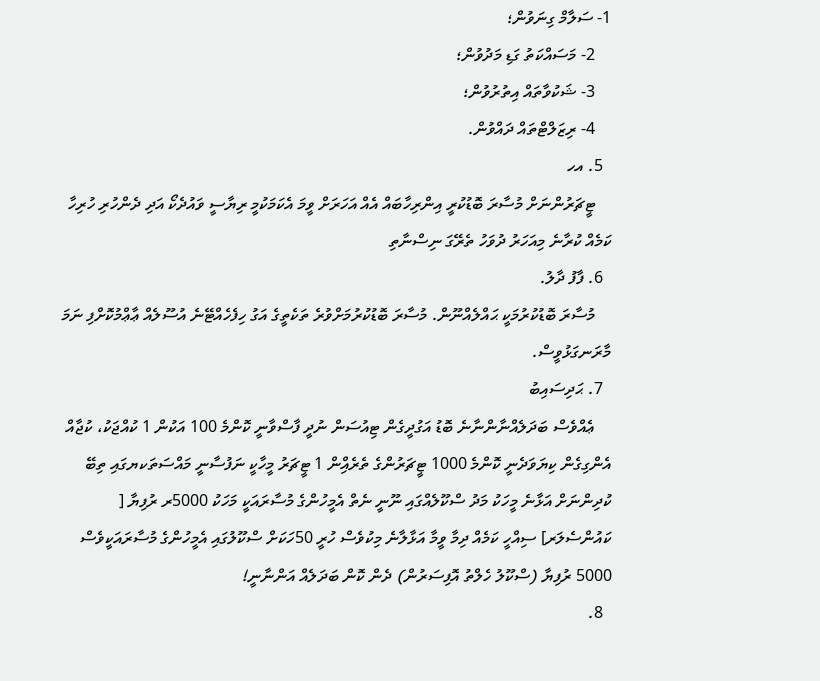1- ސަލާމް ގިނަވުން؛
    2- މަސައްކަތު ގަޑި މަދުވުން؛
    3- ޝަކުވާތައް އިތުރުވުން؛
    4- ރިޒަލްޓްތައް ދައްވުން.
  5. އހ
    ޓީޗަރުންނަށް މުސާރަ ބޮޑުކުރީ އިންރިހާބައް އެއް އަހަރަށް ވީމަ އެކަމަކުމީ ރިޔާސީ ވައުދެކޯ އަދި ދެންހުރި ހުރިހާ ކަމެއް ކުރާނެ މިއަހަރު ދުވަހު ތެރޭގަ ނިސްނާތި
  6. ފާފު ދާލު.
    މުސާރަ ބޮޑުކުރުމަކީ ޙައްލެއްނޫން. މުސާރަ ބޮޑުކުރުމަށްވުރެ ތަކެތީގެ އަގު ހިފެހެއްޓޭނެ އުސޫލެއް ޢާޢްމުކޮށްފި ނަމަ މާރަނގަޅުވީސް.
  7. ޙަދިސައިބު
    ޢެއްވެސް ބަދަލެއްނާންނާނެ ބޮޑު އަގުދީގެން ޓިއުސަން ނުދީ ފާސްވާނީ ކޮންމެ 100 އަކުން 1 ކުއްޖަކު، ކުޖާއް އެންގިގެން ކިޔަވަދެނީ ކޮންމެ 1000 ޓީޗަރުންގެ ތެރެއިްން 1 ޓީޗަރު މީހާކީ ނަފުސާނީ މައްސަތަކޔގައި ތިބޭ ކުދިންނަށް އަޅާނެ މީހަކު މަދު ސްކޫލެއްގައި ނޫނީ ނެތް އެމީހުންގެ މުސާރައަކީ މަހަކު 5000ރ ރުފިޔާ [ ކައުންސެލަރ] ސިއްހީ ކަމެއް ދިމާ ވީމާ އަޅާލާނެ މިކުވެސް ހުރީ 50ހަކަށް ސްކޫލުގައި އެމީހުންގެ މުސާރައަކީވެސް 5000 ރުފިޔާ (ސްކޫލު ހެލްތު އޮފިސަރުން) ދެން ކޮން ބަދަލެއް އަންނާނީ!
  8.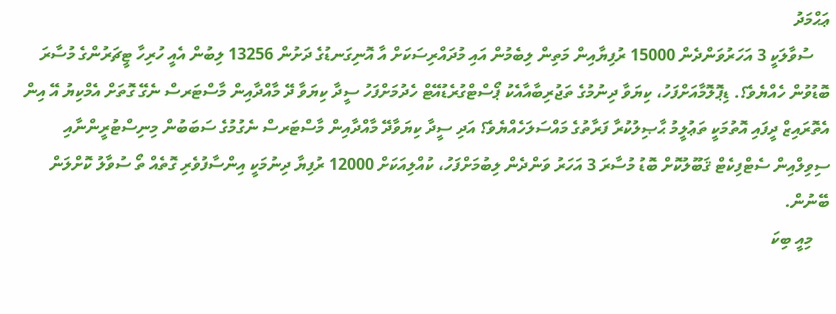ޢަޙްމަދު
    ސުވާލަކީ 3 އަހަރުވަންދެން 15000 ރުފިޔާއިން މަތިން ލިބެމުން އައި މުދައްރިސަކަށް އާ އޮނިގަނޑުގެ ދަށުން 13256 ލިބުން އެއީ ހުރިހާ ޓީޗަރުންގެ މުސާރަ ބޮޑުވުން ހެއްޔެވެ؟. ޑިޕޮލޮމާއަށްފަހު، ކިޔަވާ ދިނުމުގެ ތަޖުރިބާއާއެކު ޕޯސްޓްގުރެޑުއޭޓް ހެދުމަށްފަހު ސީދާ ކިޔަވާ ދޭ މާއްދާއިން މާސްޓަރސް ނެގޭ ގޮތަށް އެމްކިޔު އޭ އިން އެތޮރައިޒް ދީފައި އޮތުމަކީ ތަޢުލީމު ޙާޞިލުކުރާ ފަރާތުގެ މައްސަލަހެއްޔެވެ؟ އަދި ސީދާ ކިޔަވާދޭ މާއްދާއިން މާސްޓަރސް ނެގުމުގެ ސަބަބުން މިނިސްޓުރީންނާއި ސިވިލްއިން ސެޓްފިކެޓް ޤަބޫލުކޮށް ބޮޑު މުސާރަ 3 އަހަރު ވަންދެން ލިބުމަށްފަހު، ކުއްލިއަކަށް 12000 ރުފިޔާ ދިނުމަކީ އިންސާފުވެރި ގޮތެއް ތޯ ސުވާލު ކޮށްލަން ބޭނުން.
    މިއީ ބިކަ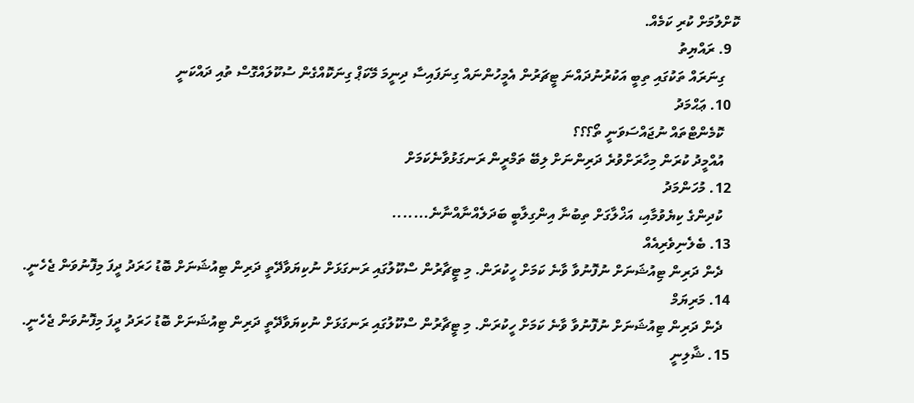ކޮށްލުމަށް ކުރި ކަމެއް.
  9. ރައްޔިތު
    ގިނަރައް ތަކުގައި ތިބީ އަކުރުނުދައްނަ ޓީޗަރުން އެމީހުންނައް ގިނަފައިސާ ދިނީމަ މޭކަޕް ގިނަކޮއްގެން ސުކޫލައްގޮސް ތުއި ދައްކަނީ
  10. ޢަޙްމަދު
    ކޮމެންޓްތައް ނުޖައްސަވަނީ ތޯ؟؟؟
    އުއްމީދު ކުރަން މިހާރަށްވުރެ ދަރިންނަށް ލިބޭ ތަމްރީން ރަނގަޅުވާނެކަމަށް
  12. މުހަންމަދު
    ކުދިންގެ ކިޔެވުމާއި، އަޚްލާގަށް ތިބުނާ އިންގިލާބީ ބަދަލެއްނާއްނާނެ.......
  13. ބެލެނިވެރިއެއް
    ދެން ދަރިން ޓިއުޝަނަށް ނުފޮނުވާ ވާނެ ކަމަށް ހީކުރަން. މި ޓީޗާރުން ސްކޫލުގައި ރަނގަޅަށް ނުކިޔަވާދޭތީ ދަރިން ޓިއުޝަނަށް ބޮޑު ހަރަދު ދީފަ މިފޮނުވަން ޖެހެނީ.
  14. މަރިޔަމް
    ދެން ދަރިން ޓިއުޝަނަށް ނުފޮނުވާ ވާނެ ކަމަށް ހީކުރަން. މި ޓީޗާރުން ސްކޫލުގައި ރަނގަޅަށް ނުކިޔަވާދޭތީ ދަރިން ޓިއުޝަނަށް ބޮޑު ހަރަދު ދީފަ މިފޮނުވަން ޖެހެނީ.
  15. ޝާލިނީ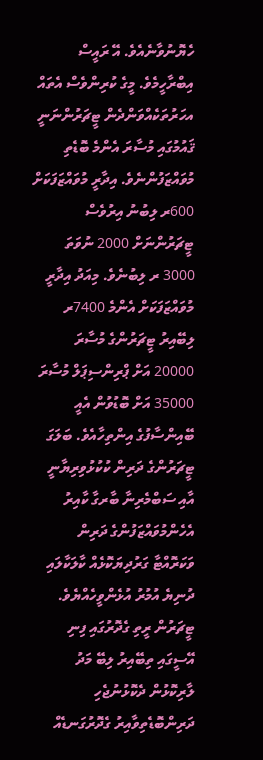ހެޔޮނުވާނެއެވެ. އޭ ރައީސް އިބްރާހީމެވެ. މީގެ ކުރިންވެސް އެތައް އހަރުތަކެއްވަންދެން ޓީޗަރުންނަނީ ޤައުމުގައި މުސާރަ އެންމެ ބޮޑެތި މުވައްޒަފުންނެވެ. އިދާރީ މުވައްޒަފަކަށް 600ރ ލިބުނު އިރުވެސް ޓީޗަރުންނަށް 2000 ނުވަތަ 3000 ރ ލިބުނެވެ. މިއަދު އިދާރީ މުވައްޒަފަކަށް އެންމެ 7400ރ ލިބޭއިރު ޓީޗަރުންގެ މުސާރަ 20000 އަށް ޕްރިންސިޕަލް މުސާރަ 35000 އަށް ބޮޑުވުން އެއީ ބޭއިންސާފުގެ އިންތިހާއެވެ. ބަލަގަ ޓީޗަރުންގެ ދަރިން ކުކުޅުވިރިޔާނީ އާއި ސަބްމެރިނާ ބާރގާ ކާއިރު އެހެންމުވައްޒަފުންގެ ދަރިން ވަކަރޮއްޓާ ގަރުދިޔަކޮޅެއް ކާލަކާލައި ދުނިޔެ އުމުރު އުޅެންވީހެއްޔެވެ. ޓީޗަރުން ރީތި ގެދޮރުގައި ފިނި އޭސީގައި ތިބޭއިރު ލިބޭ މަދު ލާރިކޮޅުން ދެކޮޅުނުޖެހި ދަރިންބޮޑެތިވާއިރު ގެދޮރުގަނޑެއް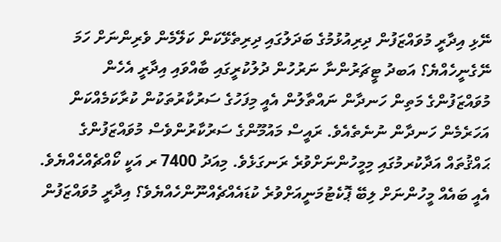ނޭޅި އިދާރީ މުވައްޒަފުން ދިރިއުޅުމުގެ ބަދަލުގައި ދިރިތެޅޭކަން ކަލޭމެން ވެރިންނަށް ހަމަ ނޭގެނީހެއްޔެ؟ އަބދު ޓީޗަރުންނާ ނަރުހުން ދުލުކުރީގައި ބާއްވައި އިދާރީ އެހެން މުވައްޒަފުންގެ މަތިން ހަނދާން ނައްތާލުން އެއީ މިފަހުގެ ސަރުކާރުތަކުން ކުރާކަމެއްކަން އަހަރެމެން ހަނދާން ނުނެތެއެވެ. ރައީސް މައުމޫންގެ ސަރުކާރުންވެސް މުވައްޒަފުންގެ ޙައްޤުތައް އަދާކުރމުގައި މިމީހުންނަށްވުރެ ރަނގަޅެވެ. މިއަދު 7400 ރ އަކީ ކޯއްޗެއްހެއްޔެވެ. އެއީ ބައެއް މީހުންނަށް ލިބޭ ޕޮކެޓުމަނީއަށްވުރެ ކުޑައެއްޗެއްނޫންހެއްޔެވެ؟ އިދާރީ މުވައްޒަފުން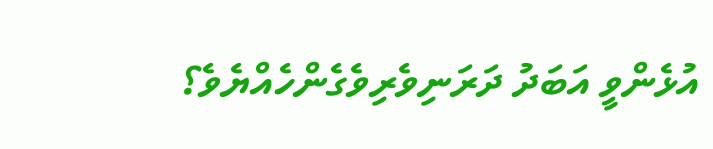އުޅެންވީ އަބަދު ދަރަނިވެރިވެގެންހެއްޔެވެ؟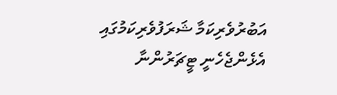އަބުރުވެރިކަމާ ޝަރަފުވެރިކަމުގައި އެޅެންޖެހެނީ ޓީޗަރުންނާ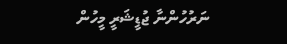ނަރުހުންނާ ޖުޑީޝަރީ މީހުން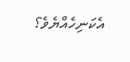އެކަނިހެއްޔެވެ؟